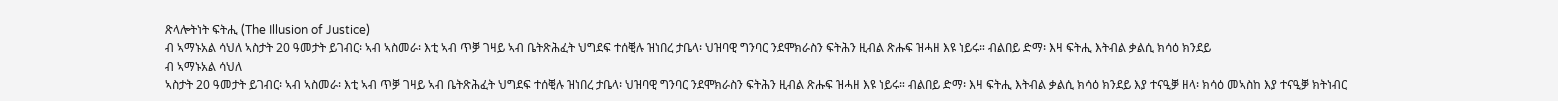ጽላሎትነት ፍትሒ (The Illusion of Justice)
ብ ኣማኑአል ሳህለ ኣስታት 20 ዓመታት ይገብር፡ ኣብ ኣስመራ፡ እቲ ኣብ ጥቓ ገዛይ ኣብ ቤትጽሕፈት ህግደፍ ተሰቒሉ ዝነበረ ታቤላ፡ ህዝባዊ ግንባር ንደሞክራስን ፍትሕን ዚብል ጽሑፍ ዝሓዘ እዩ ነይሩ። ብልበይ ድማ፡ እዛ ፍትሒ እትብል ቃልሲ ክሳዕ ክንደይ
ብ ኣማኑአል ሳህለ
ኣስታት 20 ዓመታት ይገብር፡ ኣብ ኣስመራ፡ እቲ ኣብ ጥቓ ገዛይ ኣብ ቤትጽሕፈት ህግደፍ ተሰቒሉ ዝነበረ ታቤላ፡ ህዝባዊ ግንባር ንደሞክራስን ፍትሕን ዚብል ጽሑፍ ዝሓዘ እዩ ነይሩ። ብልበይ ድማ፡ እዛ ፍትሒ እትብል ቃልሲ ክሳዕ ክንደይ እያ ተናዒቓ ዘላ፡ ክሳዕ መኣስከ እያ ተናዒቓ ክትነብር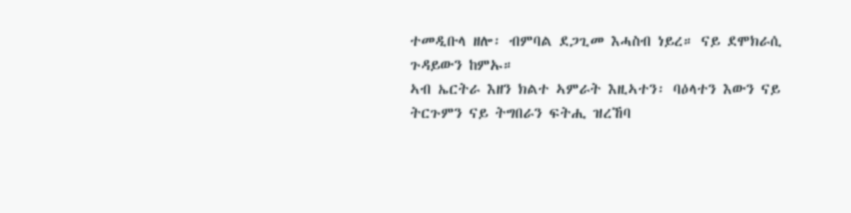ተመዲቡላ ዘሎ፡ ብምባል ደጋጊመ እሓስብ ነይረ። ናይ ደሞክራሲ ጉዳይውን ከምኡ።
ኣብ ኤርትራ እዘን ክልተ ኣምራት እዚኣተን፡ ባዕላተን እውን ናይ ትርጉምን ናይ ትግበራን ፍትሒ ዝረኸባ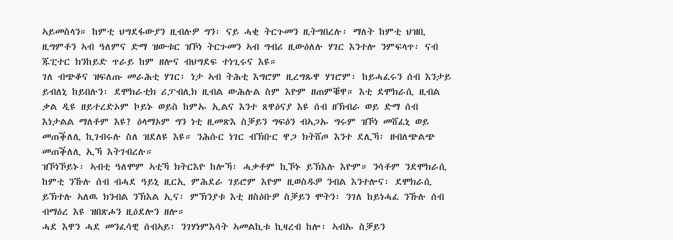ኣይመስላን። ከምቲ ህግደፋውያን ዚብሉዎ ግን፡ ናይ ሓቂ ትርጉመን ዚትግበረሉ፡ ማለት ከምቲ ህዝቢ ዚግምቶን ኣብ ዓለምና ድማ ዝውቱር ዝኾነ ትርጉመን ኣብ ግብሪ ዚውዕለሉ ሃገር እንተሎ ንምፍላጥ፡ ናብ ጁፒተር ክንከይድ ጥራይ ከም ዘሎና ብህግደፍ ተነጊሩና እዩ።
ገለ ብጭቆና ዝፍለጡ መራሕቲ ሃገር፡ ነታ ኣብ ትሕቲ እግሮም ዚረግጹዋ ሃገሮም፡ ከይሓፈሩን ሰብ እንታይ ይብለኒ ከይበሉን፡ ደሞክራቲክ ሪፓብሊክ ዚብል ውሕሉል ስም እዮም ዘጠምቑዋ። እቲ ደሞክራሲ ዚብል ቃል ዲዩ ዘይተረድኦም ኮይኑ ወይስ ከምኡ ኢልና እንተ ጸዋዕናያ እዩ ሰብ ዘኽብራ ወይ ድማ ሰብ እነታልል ማለቶም እዩ? ዕላማኦም ግን ነቲ ዚመጽእ ስቓይን ግፍዕን ብኣጋኡ ግሩም ዝኾነ መሸፈኒ ወይ መጠቕለሊ ኪገብሩሉ ስለ ዝደለዩ እዩ። ንሕሱር ነገር ብኽቡር ዋጋ ክትሸጦ እንተ ደሊኻ፡ ዘብለጭልጭ መጠቕለሊ ኢኻ እትገብረሉ።
ዝኾነኾይኑ፡ ኣብቲ ዓለሞም ኣቲኻ ክትርእዮ ከሎኻ፡ ሓቃቶም ኪኾኑ ይኽእሉ እዮም። ንሳቶም ንደሞክራሲ ከምቲ ንኹሉ ሰብ ብሓደ ዓይኒ ዚርኢ ምሕደራ ገይሮም እዮም ዚወስዱዎ ንብል እንተሎና፡ ደሞክራሲ ይኽተሉ ኣለዉ ክንብል ንኽእል ኢና፡ ምኽንያቱ እቲ ዘስዕቡዎ ስቓይን ሞትን፡ ንገለ ከይነሓፈ ንኹሉ ሰብ ብማዕረ እዩ ዝበጽሖን ዚዕደሎን ዘሎ።
ሓደ እዋን ሓደ መንፈሳዊ ሰብኣይ፡ ንገሃነምእሳት ኣመልኪቱ ኪዛረብ ከሎ፡ ኣብኡ ስቓይን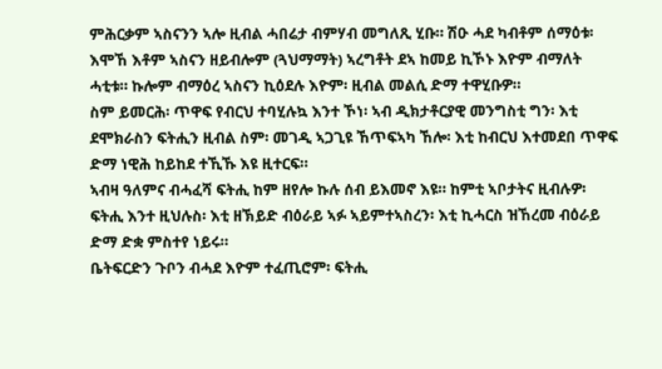ምሕርቃም ኣስናንን ኣሎ ዚብል ሓበሬታ ብምሃብ መግለጺ ሂቡ። ሽዑ ሓደ ካብቶም ሰማዕቱ፡ እሞኸ እቶም ኣስናን ዘይብሎም (ጓህማማት) ኣረግቶት ደኣ ከመይ ኪኾኑ እዮም ብማለት ሓቲቱ። ኩሎም ብማዕረ ኣስናን ኪዕደሉ እዮም፡ ዚብል መልሲ ድማ ተዋሂቡዎ።
ስም ይመርሕ፡ ጥዋፍ የብርህ ተባሂሉኳ እንተ ኾነ፡ ኣብ ዲክታቶርያዊ መንግስቲ ግን፡ እቲ ደሞክራስን ፍትሒን ዚብል ስም፡ መገዲ ኣጋጊዩ ኸጥፍኣካ ኸሎ፡ እቲ ከብርህ እተመደበ ጥዋፍ ድማ ነዊሕ ከይከደ ተኺኹ እዩ ዚተርፍ።
ኣብዛ ዓለምና ብሓፈሻ ፍትሒ ከም ዘየሎ ኩሉ ሰብ ይእመኖ እዩ። ከምቲ ኣቦታትና ዚብሉዎ፡ ፍትሒ እንተ ዚህሉስ፡ እቲ ዘኽይድ ብዕራይ ኣፉ ኣይምተኣስረን፡ እቲ ኪሓርስ ዝኸረመ ብዕራይ ድማ ድቋ ምስተየ ነይሩ።
ቤትፍርድን ጉቦን ብሓደ እዮም ተፈጢሮም፡ ፍትሒ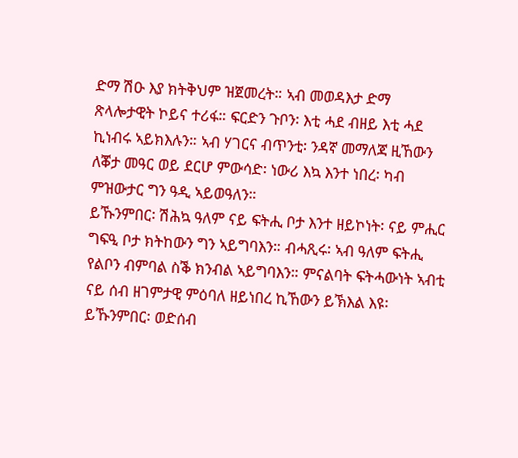ድማ ሽዑ እያ ክትቅህም ዝጀመረት። ኣብ መወዳእታ ድማ ጽላሎታዊት ኮይና ተሪፋ። ፍርድን ጉቦን፡ እቲ ሓደ ብዘይ እቲ ሓደ ኪነብሩ ኣይክእሉን። ኣብ ሃገርና ብጥንቲ፡ ንዳኛ መማለጃ ዚኸውን ለቖታ መዓር ወይ ደርሆ ምውሳድ፡ ነውሪ እኳ እንተ ነበረ፡ ካብ ምዝውታር ግን ዓዲ ኣይወዓለን።
ይኹንምበር፡ ሽሕኳ ዓለም ናይ ፍትሒ ቦታ እንተ ዘይኮነት፡ ናይ ምሒር ግፍዒ ቦታ ክትከውን ግን ኣይግባእን። ብሓጺሩ፡ ኣብ ዓለም ፍትሒ የልቦን ብምባል ስቕ ክንብል ኣይግባእን። ምናልባት ፍትሓውነት ኣብቲ ናይ ሰብ ዘገምታዊ ምዕባለ ዘይነበረ ኪኸውን ይኽእል እዩ፡ ይኹንምበር፡ ወድሰብ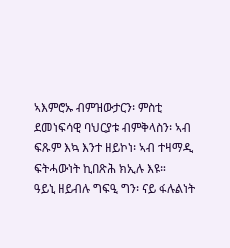ኣእምሮኡ ብምዝውታርን፡ ምስቲ ደመነፍሳዊ ባህርያቱ ብምቅላስን፡ ኣብ ፍጹም እኳ እንተ ዘይኮነ፡ ኣብ ተዛማዲ ፍትሓውነት ኪበጽሕ ክኢሉ እዩ።
ዓይኒ ዘይብሉ ግፍዒ ግን፡ ናይ ፋሉልነት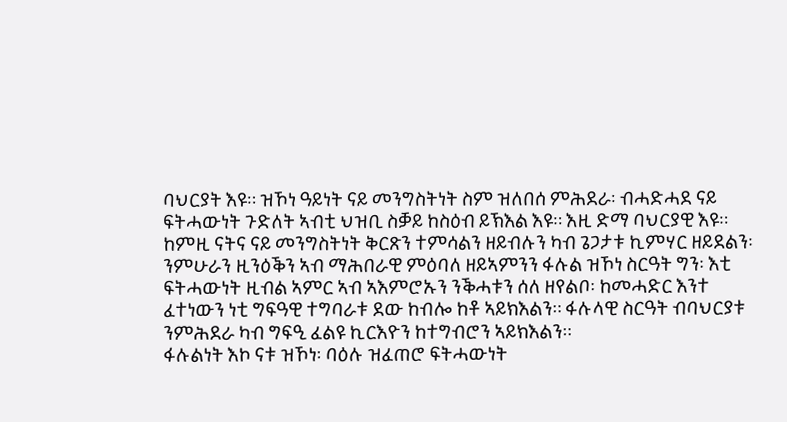ባህርያት እዩ። ዝኾነ ዓይነት ናይ መንግስትነት ስም ዝለበሰ ምሕደራ፡ ብሓድሓደ ናይ ፍትሓውነት ጉድለት ኣብቲ ህዝቢ ስቓይ ከስዕብ ይኽእል እዩ። እዚ ድማ ባህርያዊ እዩ። ከምዚ ናትና ናይ መንግስትነት ቅርጽን ተምሳልን ዘይብሉን ካብ ጌጋታቱ ኪምሃር ዘይደልን፡ ንምሁራን ዚንዕቕን ኣብ ማሕበራዊ ምዕባለ ዘይኣምንን ፋሉል ዝኾነ ስርዓት ግን፡ እቲ ፍትሓውነት ዚብል ኣምር ኣብ ኣእምሮኡን ንቕሓቱን ሰለ ዘየልቦ፡ ከመሓድር እንተ ፈተነውን ነቲ ግፍዓዊ ተግባራቱ ደው ከብሎ ከቶ ኣይክእልን። ፋሉላዊ ስርዓት ብባህርያቱ ንምሕደራ ካብ ግፍዒ ፈልዩ ኪርእዮን ከተግብሮን ኣይክእልን።
ፋሉልነት እኮ ናቱ ዝኾነ፡ ባዕሉ ዝፈጠሮ ፍትሓውነት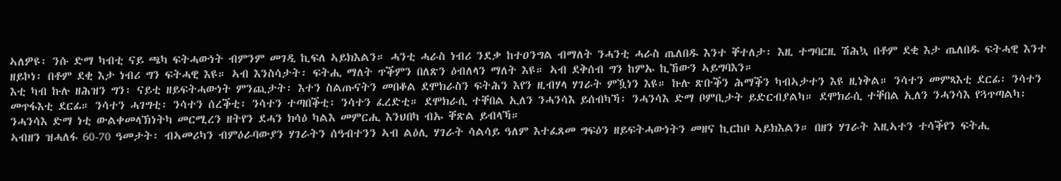ኣለዎዩ፡ ንሱ ድማ ካብቲ ናይ ጫካ ፍትሓውነት ብምንም መገዲ ኪፍለ ኣይክእልን። ሓንቲ ሓራስ ነብሪ ንደቃ ከተዐንግል ብማለት ንሓንቲ ሓራስ ጤለበዱ እንተ ቐተለታ፡ እዚ ተግባርዚ ሽሕኳ በቶም ደቂ እታ ጤለበዱ ፍትሓዊ እንተ ዘይኮነ፡ በቶም ደቂ እታ ነብሪ ግን ፍትሓዊ እዩ። ኣብ እንስሳታት፡ ፍትሒ ማለት ጥቕምን በለጽን ዕብለላን ማለት እዩ። ኣብ ደቅሰብ ግን ከምኡ ኪኸውን ኣይግባእን።
እቲ ካብ ኩሉ ዘሕዝን ግን፡ ናይቲ ዘይፍትሓውነት ምንጪታት፡ እተን ስልጡናትን መበቆል ደሞክራስን ፍትሕን እየን ዚብሃላ ሃገራት ምዃነን እዩ። ኩሉ ጽቡቕን ሕማቕን ካብኣታተን እዩ ዚነቅል። ንሳተን መምጻእቲ ደርፊ፡ ንሳተን መጥፋእቲ ደርፊ። ንሳተን ሓገግቲ፡ ንሳተን ሰረቕቲ፡ ንሳተን ተጣበቕቲ፡ ንሳተን ፈረድቲ። ደሞክራሲ ተቐበል ኢለን ንሓንሳእ ይሰብካኻ፡ ንሓንሳእ ድማ ቦምቢታት ይድርብያልካ። ደሞክራሲ ተቐበል ኢለን ንሓንሳእ የጓጥጣልካ፡ ንሓንሳእ ድማ ነቲ ውልቀመላኽነትካ መርሚረን ዘትየን ደሓን ክሳዕ ካልእ መምርሒ እንህበካ ብኡ ቐጽል ይብላኻ።
ኣብዘን ዝሓለፋ 60-70 ዓመታት፡ ብኣመሪካን ብምዕራባውያን ሃገራትን ሰዓብተንን ኣብ ልዕሊ ሃገራት ሳልሳይ ዓለም እተፈጸመ ግፍዕን ዘይፍትሓውነትን መዘና ኪርከቦ ኣይክእልን። በዘን ሃገራት እዚኣተን ተሳቕየን ፍትሒ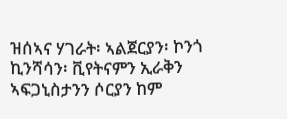ዝሰኣና ሃገራት፡ ኣልጀርያን፡ ኮንጎ ኪንሻሳን፡ ቪየትናምን ኢራቅን ኣፍጋኒስታንን ሶርያን ከም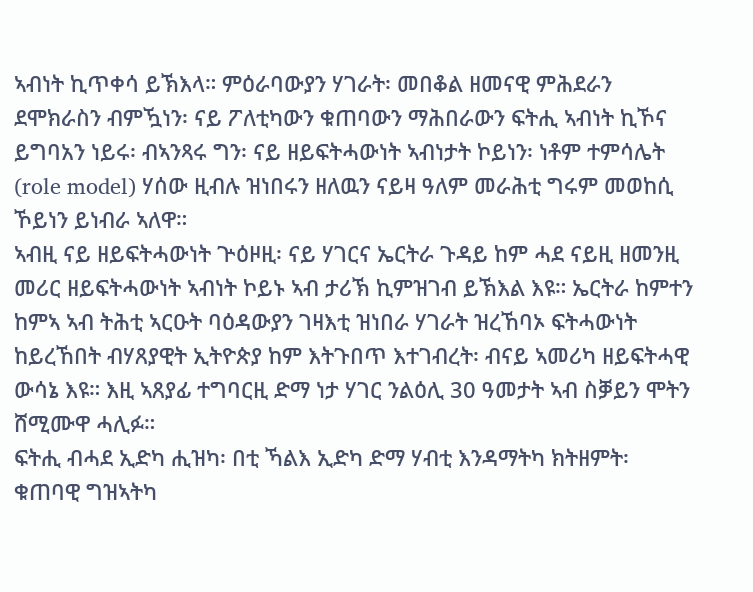ኣብነት ኪጥቀሳ ይኽእላ። ምዕራባውያን ሃገራት፡ መበቆል ዘመናዊ ምሕደራን ደሞክራስን ብምዃነን፡ ናይ ፖለቲካውን ቁጠባውን ማሕበራውን ፍትሒ ኣብነት ኪኾና ይግባአን ነይሩ፡ ብኣንጻሩ ግን፡ ናይ ዘይፍትሓውነት ኣብነታት ኮይነን፡ ነቶም ተምሳሌት (role model) ሃሰው ዚብሉ ዝነበሩን ዘለዉን ናይዛ ዓለም መራሕቲ ግሩም መወከሲ ኾይነን ይነብራ ኣለዋ።
ኣብዚ ናይ ዘይፍትሓውነት ጕዕዞዚ፡ ናይ ሃገርና ኤርትራ ጉዳይ ከም ሓደ ናይዚ ዘመንዚ መሪር ዘይፍትሓውነት ኣብነት ኮይኑ ኣብ ታሪኽ ኪምዝገብ ይኽእል እዩ። ኤርትራ ከምተን ከምኣ ኣብ ትሕቲ ኣርዑት ባዕዳውያን ገዛእቲ ዝነበራ ሃገራት ዝረኸባኦ ፍትሓውነት ከይረኸበት ብሃጸያዊት ኢትዮጵያ ከም እትጉበጥ እተገብረት፡ ብናይ ኣመሪካ ዘይፍትሓዊ ውሳኔ እዩ። እዚ ኣጸያፊ ተግባርዚ ድማ ነታ ሃገር ንልዕሊ 30 ዓመታት ኣብ ስቓይን ሞትን ሸሚሙዋ ሓሊፉ።
ፍትሒ ብሓደ ኢድካ ሒዝካ፡ በቲ ኻልእ ኢድካ ድማ ሃብቲ እንዳማትካ ክትዘምት፡ ቁጠባዊ ግዝኣትካ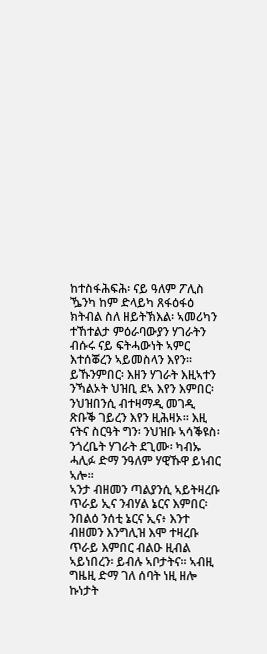ከተስፋሕፍሕ፡ ናይ ዓለም ፖሊስ ዄንካ ከም ድላይካ ጸፋዕፋዕ ክትብል ስለ ዘይትኽእል፡ ኣመሪካን ተኸተልታ ምዕራባውያን ሃገራትን ብሱሩ ናይ ፍትሓውነት ኣምር እተሰቖረን ኣይመስላን እየን። ይኹንምበር፡ እዘን ሃገራት እዚኣተን ንኻልኦት ህዝቢ ደኣ እየን እምበር፡ ንህዝበንሲ ብተዛማዲ መገዲ ጽቡቕ ገይረን እየን ዚሕዛኦ። እዚ ናትና ስርዓት ግን፡ ንህዝቡ ኣሳቕዩስ፡ ንጎረቤት ሃገራት ደጊሙ፡ ካብኡ ሓሊፉ ድማ ንዓለም ሃዊኹዋ ይነብር ኣሎ።
ኣንታ ብዘመን ጣልያንሲ ኣይትዛረቡ ጥራይ ኢና ንብሃል ኔርና እምበር፡ ንበልዕ ንሰቲ ኔርና ኢና፥ እንተ ብዘመን እንግሊዝ እሞ ተዛረቡ ጥራይ እምበር ብልዑ ዚብል ኣይነበረን፡ ይብሉ ኣቦታትና። ኣብዚ ግዜዚ ድማ ገለ ሰባት ነዚ ዘሎ ኩነታት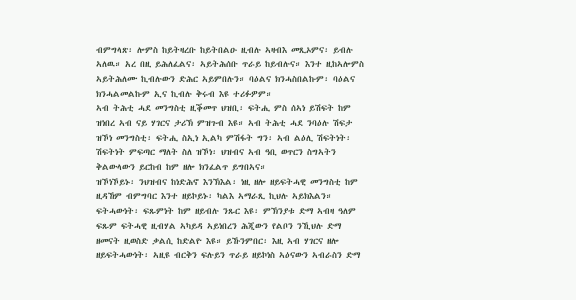ብምግላጽ፡ ሎምስ ከይትዛረቡ ከይትበልዑ ዚብሉ ኣዛብእ መጺኦምና፡ ይብሉ ኣለዉ። አረ በዚ ይሕለፈልና፡ ኣይትሕሰቡ ጥራይ ከይብሉና። እንተ ዚከኣሎምስ ኣይትሕለሙ ኪብሉውን ድሕር ኣይምበሉን። ባዕልና ክንሓስበልኩም፡ ባዕልና ክንሓልመልኩም ኢና ኪብሉ ቅሩብ እዩ ተሪፉዎም።
ኣብ ትሕቲ ሓደ መንግስቲ ዚቕመጥ ህዝቢ፡ ፍትሒ ምስ ሰኣነ ይሽፍት ከም ዝነበረ ኣብ ናይ ሃገርና ታሪኽ ምዝጉብ እዩ። ኣብ ትሕቲ ሓደ ንባዕሉ ሽፍታ ዝኾነ መንግስቲ፡ ፍትሒ ስኢነ ኢልካ ምሽፋት ግን፡ ኣብ ልዕሊ ሽፍትነት፡ ሽፍትነት ምፍጣር ማለት ስለ ዝኾነ፡ ህዝብና ኣብ ዓቢ ወጥርን ስግኣትን ቅልውላውን ይርከብ ከም ዘሎ ክንፈልጥ ይግበኣና።
ዝኾነኾይኑ፡ ንህዝብና ከነድሕኖ እንኽእል፡ ነዚ ዘሎ ዘይፍትሓዊ መንግስቲ ከም ዚዳኸም ብምግባር እንተ ዘይኮይኑ፡ ካልእ ኣማራጺ ኪህሉ ኣይክእልን።
ፍትሓውነት፡ ፍጹምነት ከም ዘይብሉ ንጹር እዩ፡ ምኽንያቱ ድማ ኣብዛ ዓለም ፍጹም ፍትሓዊ ዚብሃል ኣካይዳ ኣይነበረን ሕጂውን የልቦን ንኺህሉ ድማ ዘመናት ዚወስድ ቃልሲ ከድልዮ እዩ። ይኹንምበር፡ እዚ ኣብ ሃገርና ዘሎ ዘይፍትሓውነት፡ ኣዚዩ ብርቅን ፍሉይን ጥራይ ዘይኮነስ ኣዕናውን ኣብራስን ድማ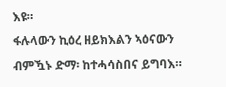እዩ።
ፋሉላውን ኪዕረ ዘይክእልን ኣዕናውን ብምዃኑ ድማ፡ ከተሓሳስበና ይግባእ።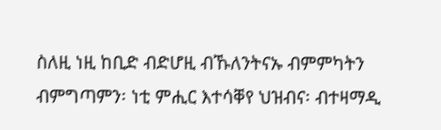ስለዚ ነዚ ከቢድ ብድሆዚ ብኹለንትናኡ ብምምካትን ብምግጣምን፡ ነቲ ምሒር እተሳቐየ ህዝብና፡ ብተዛማዲ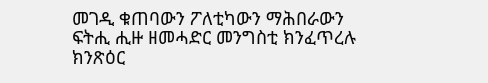መገዲ ቁጠባውን ፖለቲካውን ማሕበራውን ፍትሒ ሒዙ ዘመሓድር መንግስቲ ክንፈጥረሉ ክንጽዕር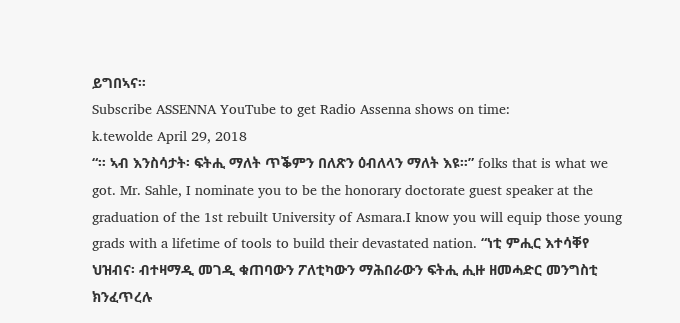ይግበኣና።
Subscribe ASSENNA YouTube to get Radio Assenna shows on time:
k.tewolde April 29, 2018
“። ኣብ እንስሳታት፡ ፍትሒ ማለት ጥቕምን በለጽን ዕብለላን ማለት እዩ።” folks that is what we got. Mr. Sahle, I nominate you to be the honorary doctorate guest speaker at the graduation of the 1st rebuilt University of Asmara.I know you will equip those young grads with a lifetime of tools to build their devastated nation. “ነቲ ምሒር እተሳቐየ ህዝብና፡ ብተዛማዲ መገዲ ቁጠባውን ፖለቲካውን ማሕበራውን ፍትሒ ሒዙ ዘመሓድር መንግስቲ ክንፈጥረሉ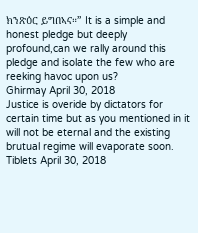ክንጽዕር ይግበኣና።” It is a simple and honest pledge but deeply profound,can we rally around this pledge and isolate the few who are reeking havoc upon us?
Ghirmay April 30, 2018
Justice is overide by dictators for certain time but as you mentioned in it will not be eternal and the existing brutual regime will evaporate soon.
Tiblets April 30, 2018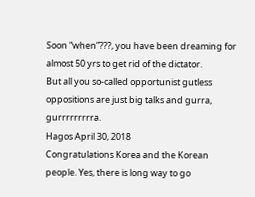Soon “when”???, you have been dreaming for almost 50 yrs to get rid of the dictator.
But all you so-called opportunist gutless oppositions are just big talks and gurra, gurrrrrrrrra.
Hagos April 30, 2018
Congratulations Korea and the Korean people. Yes, there is long way to go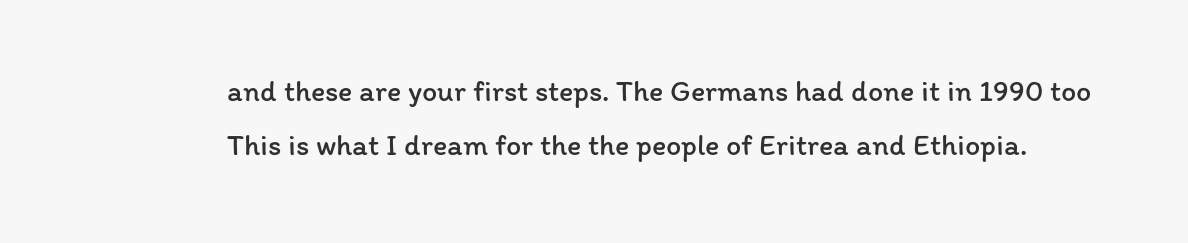and these are your first steps. The Germans had done it in 1990 too
This is what I dream for the the people of Eritrea and Ethiopia.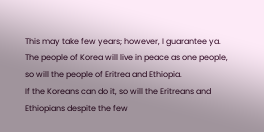This may take few years; however, I guarantee ya. The people of Korea will live in peace as one people, so will the people of Eritrea and Ethiopia.
If the Koreans can do it, so will the Eritreans and Ethiopians despite the few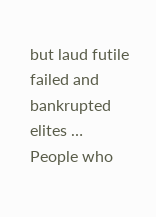but laud futile failed and bankrupted elites …
People who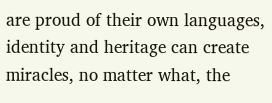are proud of their own languages, identity and heritage can create miracles, no matter what, the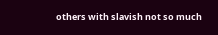others with slavish not so much